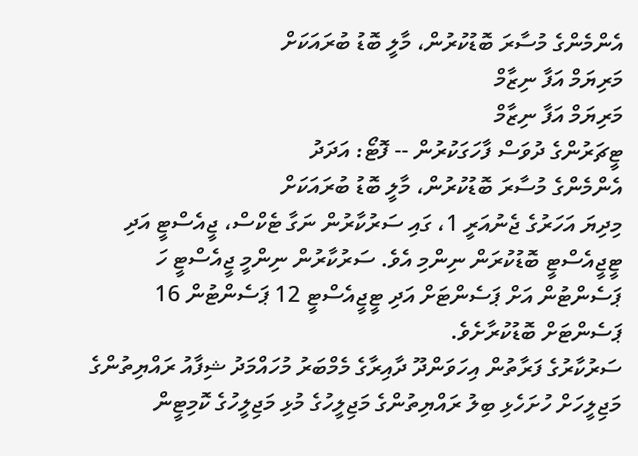އެންމެންގެ މުސާރަ ބޮޑުކުރުން، މާލީ ބޮޑު ބުރައަކަށް
މަރިޔަމް އަފާ ނިޒާމް
މަރިޔަމް އަފާ ނިޒާމް
ޓީޗަރުންގެ ދުވަސް ފާހަގަކުރުން -- ފޮޓޯ: އަދަދު
އެންމެންގެ މުސާރަ ބޮޑުކުރުން، މާލީ ބޮޑު ބުރައަކަށް
މިދިޔަ އަހަރުގެ ޖެނުއަރީ 1، ގައި ސަރުކާރުން ނަގާ ޓެކްސް، ޖީއެސްޓީ އަދި ޓީޖީއެސްޓީ ބޮޑުކުރަން ނިންމި އެވެ. ސަރުކާރުން ނިންމީ ޖީއެސްޓީ ހަ ޕަސެންޓުން އަށް ޕަސެންޓަށް އަދި ޓީޖީއެސްޓީ 12 ޕަސެންޓުން 16 ޕަސެންޓަށް ބޮޑުކުރާށެވެ.
ސަރުކާރުގެ ފަރާތުން އިހަވަންދޫ ދާއިރާގެ މެމްބަރު މުހައްމަދު ޝިފާއު ރައްޔިތުންގެ މަޖިލީހަށް ހުށަހެޅި ބިލު ރައްޔިތުންގެ މަޖިލީހުގެ މުޅި މަޖިލީހުގެ ކޮމިޓީން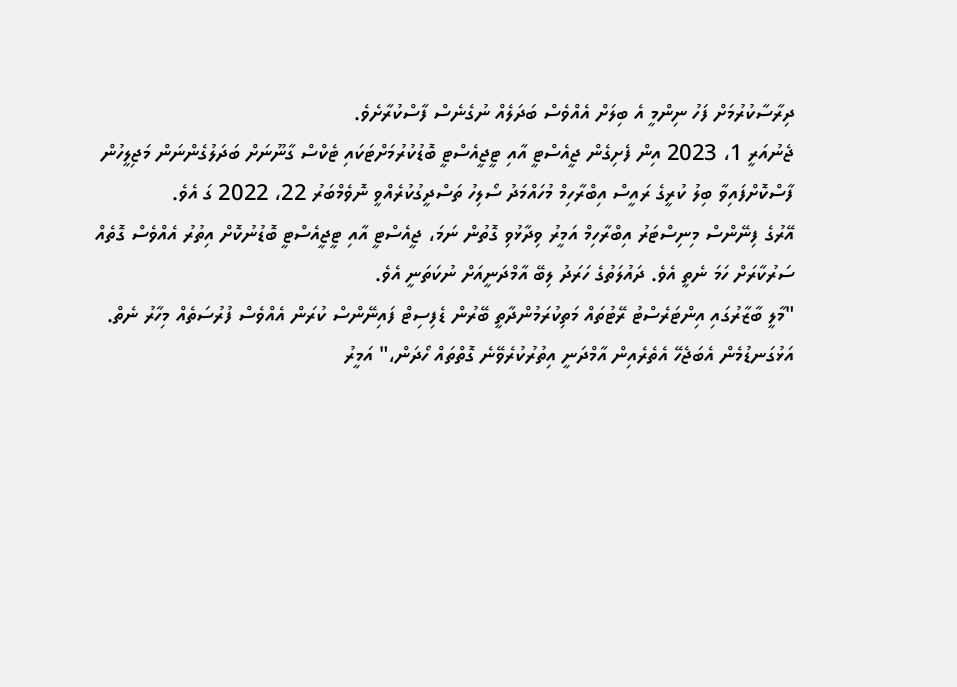ދިރާސާކުރުމަށް ފަހު ނިންމީ އެ ބިލަށް އެއްވެސް ބަދަލެއް ނުގެނެސް ފާސްކުރާށެވެ.
ޖެނުއަރީ 1، 2023 އިން ފެށިގެން ޖީއެސްޓީ އާއި ޓީޖީއެސްޓީ ބޮޑުކުރުމަށްޓަކައި ޓެކްސް ގާނޫނަށް ބަދަލުގެންނަން މަޖިލީހުން ފާސްކޮށްފައިވާ ބިލު ކުރީގެ ރައީސް އިބްރާހިމް މުހައްމަދު ސޯލިހު ތަސްދީގުކުރެއްވީ ނޮވެމްބަރު 22، 2022 ގަ އެވެ.
އޭރުގެ ފިނޭންސް މިނިސްޓަރު އިބްރާހިމް އަމީރު ވިދާޅުވި ގޮތުން ނަމަ، ޖީއެސްޓީ އާއި ޓީޖީއެސްޓީ ބޮޑުނުކޮށް އިތުރު އެއްވެސް ގޮތެއް ސަރުކާރަށް ހަމަ ނެތީ އެވެ. ދައުލަތުގެ ހަރަދު ލިބޭ އާމްދަނީއަށް ނުކަތަނީ އެވެ.
"މާލީ ބާޒާރުގައި އިންޓަރެސްޓު ރޭޓުތައް މަތިކުރަމުންދާތީ ބޭރުން ޑެފިސިޓް ފައިނޭންސް ކުރަން އެއްވެސް ފުރުސަތެއް މިހާރު ނެތް. އަޅުގަނޑުމެން އެބަޖެހޭ އެތެރެއިން އާމްދަނީ އިތުރުކުރެވޭނެ ގޮތްތައް ހޯދަން،" އަމީރު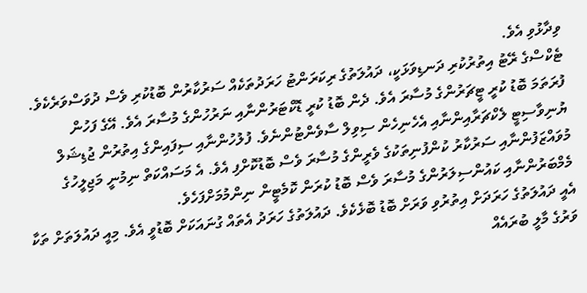ވިދާޅުވި އެވެ.
ޓެކްސްގެ ރޭޓު އިތުރުކުރި ދަނޑިވަޅަކީ، ދައުލަތުގެ ރިކަރަންޓު ހަރަދުތަކެއް ސަރުކާރުން ބޮޑުކުރި ވެސް ދުވަސްވަރެކެވެ. ފުރަތަމަ ބޮޑު ކުރީ ޓީޗަރުންގެ މުސާރަ އެވެ. ދެން ބޮޑު ކުރީ ޑޮކްޓަރުންނާއި ނަރުހުންގެ މުސާރަ އެވެ. އޭގެ ފަހުން ޔުނިވާސިޓީ ލެކްޗަރާއިންނާއި އެހެނިހެން ސިވިލް ސާވެންޓުންނެވެ. ފުލުހުންނާއި ސިފައިންގެ އިތުރުން ޖުޑިޝަލް މުވައްޒަފުންނާއި ސަރުކާރު ކުންފުނިތަކުގެ ވެރީންގެ މުސާރަ ވެސް ބޮޑުކޮށްފި އެވެ. އެ މަސައްކަތް ނިމުނީ މަޖިލީހުގެ މެމްބަރުންނާއި ކައުންސިލަރުންގެ މުސާރަ ވެސް ބޮޑު ކުރަން ކޮމެޓީން ނިންމުމަށްފަހެވެ.
އެއީ ދައުލަތުގެ ހަރަދަށް އިތުރުވި ވަރަށް ބޮޑު ބޮޅެކެވެ. ދައުލަތުގެ ހަރަދު އެތައް ގުނައަކަށް ބޮޑުވީ އެވެ. މިއީ ދައުލަތަށް ތަކާ ވަރުގެ މާލީ ބުރައެއް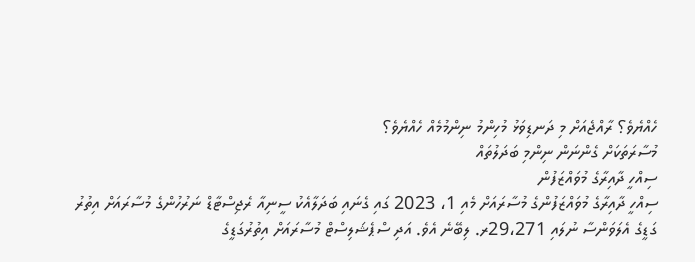ހެއްޔެވެ؟ ރާއްޖެއަށް މި ދަނޑިވަޅު މުހިންމު ނިންމުމެއް ހެއްޔެވެ؟
މުސާރަތަކަށް ގެންނަން ނިންމި ބަދަލުތައް
ސިއްހީ ދާއިރާގެ މުވައްޒަފުން
ސިއްހީ ދާއިރާގެ މުވައްޒަފުންގެ މުސާރައަށް މެއި 1، 2023 ގައި ގެނައި ބަދަލާއެކު ސީނިއާ ރެޖިސްޓާޑް ނަރުހުންގެ މުސާރައަށް އިތުރު ގަޑީގެ އެލަވަންސާ ނުލައި 29،271ރ. ލިބޭނެ އެވެ. އަދި ސްޕެޝަލިސްޓް މުސާރައަށް އިތުރުގަޑީގެ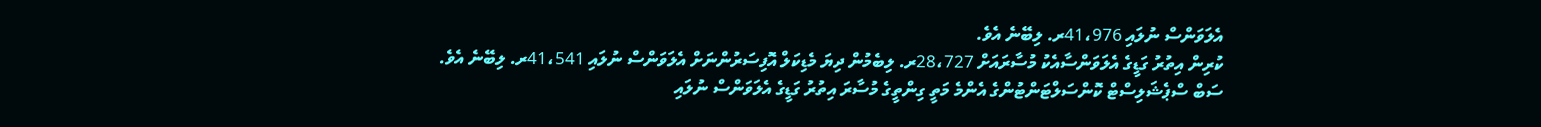އެލަވަންސް ނުލައި 41،976ރ. ލިބޭނެ އެވެ.
ކުރިން އިތުރު ގަޑީގެ އެލަވަންސާއެކު މުސާރައަށް 28،727ރ. ލިބެމުން ދިޔަ މެޑިކަލް އޮފިސަރުންނަށް އެލަވަންސް ނުލައި 41،541ރ. ލިބޭނެ އެވެ.
ސަބް ސްޕެޝަލިސްޓް ކޮންސަލްޓަންޓުންގެ އެންމެ މަތީ ގިންތީގެ މުސާރަ އިތުރު ގަޑީގެ އެލަވަންސް ނުލައި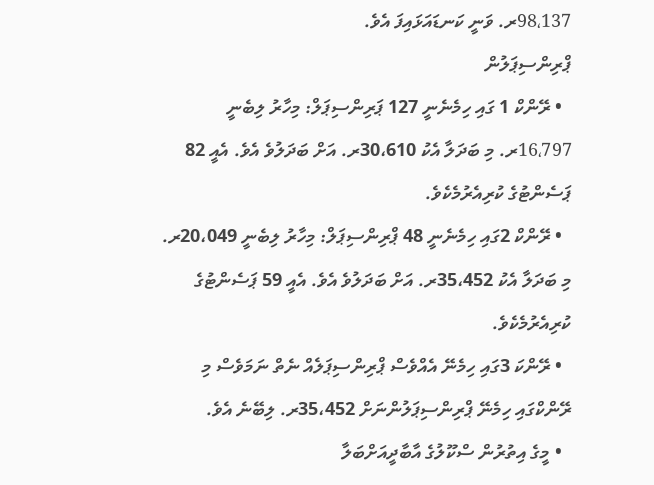98،137ރ. ވަނީ ކަނޑައަޅައިފަ އެވެ.
ޕްރިންސިޕަލުން
  • ރޭންކް 1 ގައި ހިމެނެނީ 127 ޕަރިންސިޕަލް: މިހާރު ލިބެނީ 16،797ރ. މި ބަދަލާ އެކު 30،610ރ. އަށް ބަދަލުވެ އެވެ. އެއީ 82 ޕަސެންޓުގެ ކުރިއެރުމެކެވެ.
  • ރޭންކް 2ގައި ހިމެނެނީ 48 ޕްރިންސިޕަލް: މިހާރު ލިބެނީ 20،049ރ. މި ބަދަލާ އެކު 35،452ރ. އަށް ބަދަލުވެ އެވެ. އެއީ 59 ޕަސެންޓުގެ ކުރިއެރުމެކެވެ.
  • ރޭންކަ 3ގައި ހިމެނޭ އެއްވެސް ޕްރިންސިޕަލެއް ނެތް ނަމަވެސް މި ރޭންކްގައި ހިމެނޭ ޕްރިންސިޕަލުންނަށް 35،452ރ. ލިބޭނެ އެވެ.
  • މީގެ އިތުރުން ސްކޫލުގެ އާބާދީއަށްބަލާ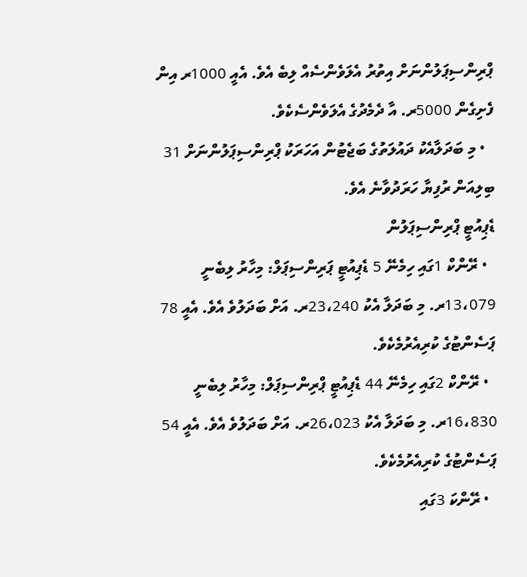ޕްރިންސިޕަލުންނަށް އިތުރު އެލަވެންސެއް ލިބެ އެވެ. އެއީ 1000ރ އިން ފެށިގެން 5000ރ. އާ ދެމެދުގެ އެލަވެންސެކެވެ.
  • މި ބަދަލާއެކު ދައުލަތުގެ ބަޖެޓުން އަހަރަކު ޕްރިންސިޕަލުންނަށް 31 ބިލިއަން ރުފިޔާ ހަރަދުވާނެ އެވެ.
ޑެޕިއުޓީ ޕްރިންސިޕަލުން
  • ރޭންކް 1ގައި ހިމެނޭ 5 ޑެޕިއުޓީ ޕަރިންސިޕަލް: މިހާރު ލިބެނީ 13،079ރ. މި ބަދަލާ އެކު 23،240ރ. އަށް ބަދަލުވެ އެވެ. އެއީ 78 ޕަސެންޓުގެ ކުރިއެރުމެކެވެ.
  • ރޭންކް 2ގައި ހިމެނޭ 44 ޑެޕިއުޓީ ޕްރިންސިޕަލް: މިހާރު ލިބެނީ 16،830ރ. މި ބަދަލާ އެކު 26،023ރ. އަށް ބަދަލުވެ އެވެ. އެއީ 54 ޕަސެންޓުގެ ކުރިއެރުމެކެވެ.
  • ރޭންކަ 3ގައި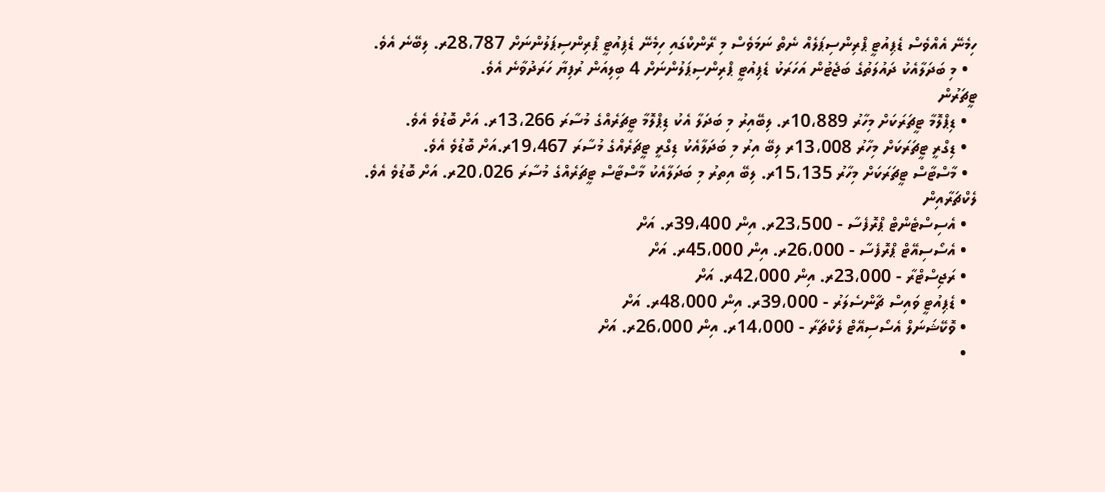ހިމެނޭ އެއްވެސް ޑެޕިއުޓީ ޕްރިންސިޕަލެއް ނެތް ނަމަވެސް މި ރޭންކްގައި ހިމެނޭ ޑެޕިއުޓީ ޕްރިންސިޕަލުންނަށް 28،787ރ. ލިބޭނެ އެވެ.
  • މި ބަދަލާއެކު ދައުލަތުގެ ބަޖެޓުން އަހަރަކު ޑެޕިއުޓީ ޕްރިންސިޕަލުންނަށް 4 ބިލިއަން ރުފިޔާ ހަރަދުވާނެ އެވެ.
ޓީޗަރުން
  • ޑިޕްލޮމާ ޓީޗަރަކަށް މިހާރު 10،889ރ. ލިބޭއިރު މި ބަދަލާ އެކު ޑިޕްލޮމާ ޓީޗަރެއްގެ މުސާރަ 13،266ރ. އަށް ބޮޑުވެ އެވެ.
  • ޑިގްރީ ޓީޗަރަކަށް މިހާރު 13،008ރ ލިބޭ އިރު މި ބަދަލާއެކު ޑިގްރީ ޓީޗަރެއްގެ މުސާރަ 19،467ރ.އަށް ބޮޑުވެ އެވެ.
  • މާސްޓާސް ޓީޗަރަކަށް މިހާރު 15،135ރ. ލިބޭ އިތރު މި ބަދަލާއެކު މާސްޓާސް ޓީޗަރެއްގެ މުސާރަ 20،026ރ. އަށް ބޮޑުވެ އެވެ.
ލެކްޗަރާއިން
  • އެސިސްޓެންޓް ޕްރޮފެސާ - 23،500ރ. އިން 39،400ރ. އަށް
  • އެސޯސިއޭޓް ޕްރޮފެސާ - 26،000ރ. އިން 45،000ރ. އަށް
  • ރަޖިސްޓްރާ - 23،000ރ. އިން 42،000ރ. އަށް
  • ޑެޕިއުޓީ ވައިސް ޗާންސެލަރު - 39،000ރ. އިން 48،000ރ. އަށް
  • ވޮކޭޝަނަލް އެސޯސިއޭޓް ލެކްޗަރާ - 14،000ރ. އިން 26،000ރ. އަށް
  •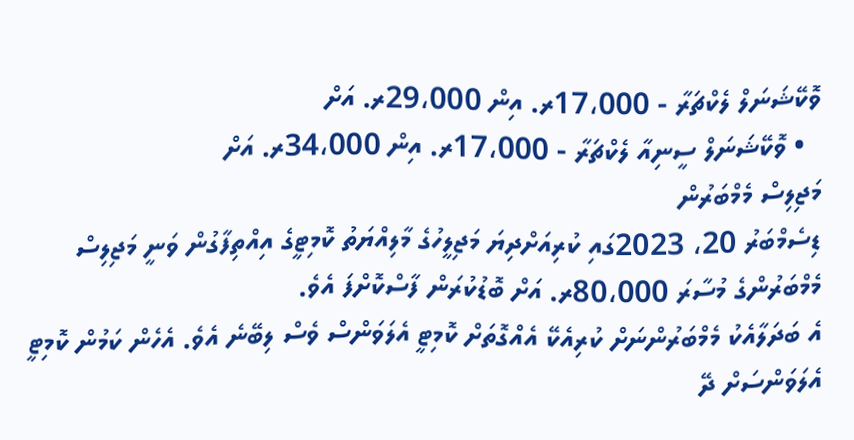ވޮކޭޝަނަލް ލެކްޗަރާ - 17،000ރ. އިން 29،000ރ. އަށް
  • ވޮކޭޝަނަލް ސީނިއާ ލެކްޗަރާ - 17،000ރ. އިން 34،000ރ. އަށް
މަޖިލިސް މެމްބަރުން
ޑިސެމްބަރު 20، 2023ގައި ކުރިއަށްދިޔަ މަޖިލީހުގެ މާލިއްޔަތު ކޮމިޓީގެ އިއްތިފާގުން ވަނީ މަޖިލިސް މެމްބަރުންގެ މުސާރަ 80،000ރ. އަށް ބޮޑުކުރަން ފާސްކޮށްފަ އެވެ.
އެ ބަދަލާއެކު މެމްބަރުންނަށް ކުރިއެކޭ އެއްގޮތަށް ކޮމިޓީ އެލަވަންސް ވެސް ލިބޭނެ އެވެ. އެހެން ކަމުން ކޮމިޓީ އެލަވަންސަށް ދޭ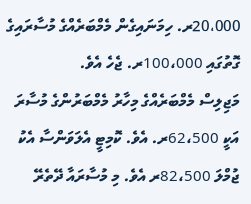20،000ރ. ހިމަނައިގެން މެމްބަރެއްގެ މުސާރައިގެ ގޮތުގައި 100،000ރ. ޖެހެ އެވެ.
މަޖިލިސް މެމްބަރެއްގެ މިހާރު މެމްބަރުންގެ މުސާރަ އަކީ 62،500ރ. އެވެ. ކޮމިޓީ އެލަވަންސާ އެކު ޖުމްލަ 82،500ރ އެވެ. މި މުސާރައާ ދޭތެރޭ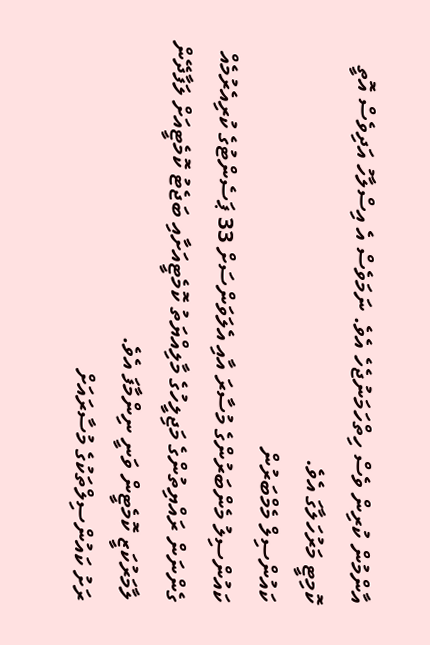އާންމުން ކުރިން ވެސް ހިތްހަމަނުޖެހެ އެވެ. ނަމަވެސް އެ އިސްލާހު އަދިވެސް އޮތީ ކޮމިޓީ މަރުހަލާގަ އެވެ.
ކައުންސިލް މެމްބަރުން
ކައުންސިލު މެންބަރުންގެ މުސާރަ އާއި އެލަވަންސަށް 33 ޕަސެންޓުގެ ކުރިއެރުމެއް ގެންނަން ރައްޔިތުންގެ މަޖިލީހުގެ މާލިއްޔަތު ކޮމެޓީއަށާއި ބަޖެޓު ކޮމެޓީއަށް ލަފާދޭން ލާމަރުކަޒީ ކޮމެޓީން ވަނީ ނިންމާފަ އެވެ.
ރަށު ކައުންސިލްތަކުގެ މުސާރައަށް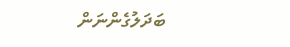ބަދަލުގެންނަން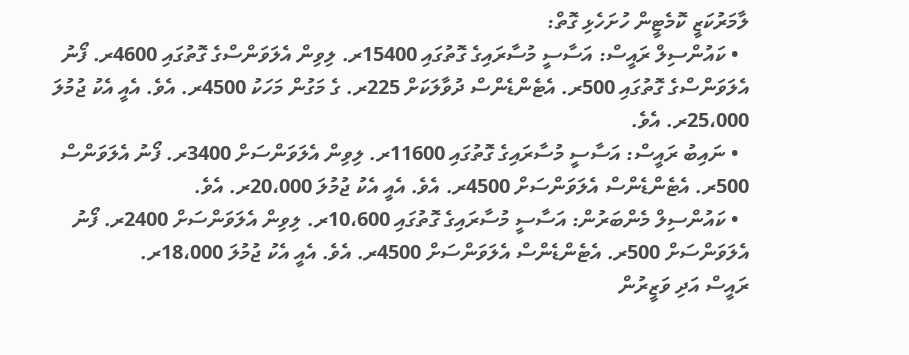ލާމަރުކަޒީ ކޮމެޓީން ހުށަހެޅި ގޮތް:
  • ކައުންސިލް ރައީސް: އަސާސީ މުސާރައިގެ ގޮތުގައި 15400ރ. ލިވިން އެލަވަންސްގެ ގޮތުގައި 4600ރ. ފޯނު އެލަވަންސްގެ ގޮތުގައި 500ރ. އެޓެންޑެންސް ދުވާލަކަށް 225ރ. ގެ މަގުން މަހަކު 4500ރ. އެވެ. އެއީ އެކު ޖުމުލަ 25،000ރ. އެވެ.
  • ނައިބު ރައީސް: އަސާސީ މުސާރައިގެ ގޮތުގައި 11600ރ. ލިވިން އެލަވަންސަށް 3400ރ. ފޯނު އެލަވަންސް 500ރ. އެޓެންޑެންސް އެލަވަންސަށް 4500ރ. އެވެ. އެއީ އެކު ޖުމުލަ 20،000ރ. އެވެ.
  • ކައުންސިލް މެންބަރުން: އަސާސީ މުސާރައިގެ ގޮތުގައި 10،600ރ. ލިވިން އެލަވަންސަށް 2400ރ. ފޯނު އެލަވަންސަށް 500ރ. އެޓެންޑެންސް އެލަވަންސަށް 4500ރ. އެވެ. އެއީ އެކު ޖުމުލަ 18،000ރ.
ރައީސް އަދި ވަޒީރުން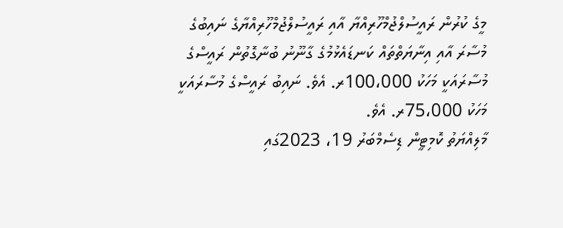މީގެ ކުރުން ރައީސުލްޖުމްހޫރިއްޔާ އާއި ރައީސުލްޖުމްހޫރިއްޔާގެ ނައިބުގެ މުސާރަ އާއި އިނާޔަތްތައް ކަނޑައެޅުމުގެ ގާނޫނު ބުނާގޮތުން ރައީސްގެ މުސާރައަކީ މަހަކު 100،000ރ. އެވެ. ނައިބު ރައީސްގެ މުސާރައަކީ މަހަކު 75،000ރ. އެވެ.
މާލިއްޔަތު ކޮމިޓީން ޑިސެމްބަރު 19، 2023ގައި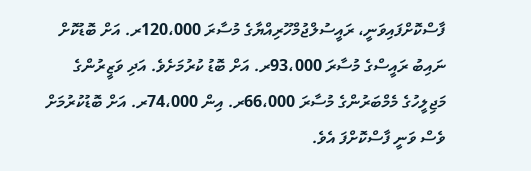ފާސްކޮށްފައިވަނީ، ރައީސުލްޖުމްހޫރިއްޔާގެ މުސާރަ 120،000ރ. އަށް ބޮޑުކޮށް ނައިބު ރައީސްގެ މުސާރަ 93،000ރ. އަށް ބޮޑު ކުރުމަށެވެ. އަދި ވަޒީރުންގެ މަޖިލީހުގެ މެމްބަރުންގެ މުސާރަ 66،000ރ. އިން 74،000ރ. އަށް ބޮޑުކުރުމަށް ވެސް ވަނީ ފާސްކޮށްފަ އެވެ.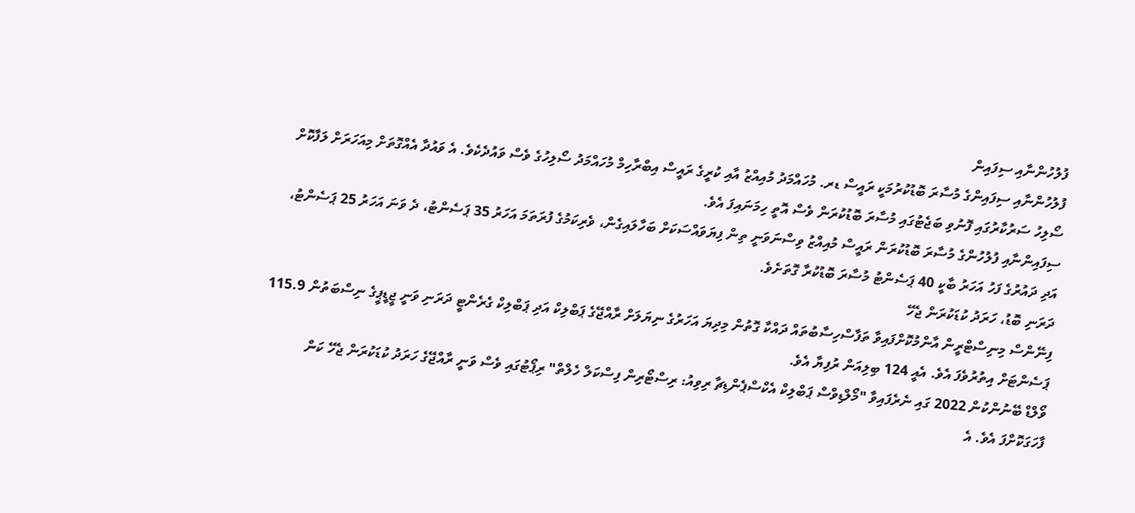ފުލުހުންނާއި ސިފައިން
ފުލުހުންނާއި ސިފައިންގެ މުސާރަ ބޮޑުކުރުމަކީ ރައީސް ޑރ. މުހައްމަދު މުއިއްޒު އާއި ކުރީގެ ރައީސް އިބްރާހިމް މުހައްމަދު ސޯލިހުގެ ވެސް ވައުދެކެވެ. އެ ވައުދާ އެއްގޮތަށް މިއަހަރަށް ލަފާކޮށް ސޯލިހު ސަރުކާރުގައި ފޮނުވި ބަޖެޓުގައި މުސާރަ ބޮޑުކުރަން ވެސް އޮތީ ހިމަނައިފަ އެވެ.
ސިފައިންނާއި ފުލުހުންގެ މުސާރަ ބޮޑުކުރަން ރައީސް މުއިއްޒު ވިސްނަވަނީ ތިން ފިޔަވައްސަކަށް ބަހާލައިގެން، ވެރިކަމުގެ ފުރަތަމަ އަހަރު 35 ޕަސެންޓު، ދެ ވަނަ އަހަރު 25 ޕަސެންޓު، އަދި ދައުރުގެ ފަހު އަހަރު ބާކީ 40 ޕަސެންޓު މުސާރަ ބޮޑުކުރާ ގޮތަށެވެ.
ދަރަނި ބޮޑު، ހަރަދު ކުޑަކުރަން ޖެހޭ
ފިނޭންސް މިނިސްޓްރީން އާންމުކޮށްފައިވާ ތަފާސްހިސާބުތައް ދައްކާ ގޮތުން މިދިޔަ އަހަރުގެ ނިޔަލަށް ރާއްޖޭގެ ޕަބްލިކް އަދި ޕަބްލިކް ގެރެންޓީ ދަރަނި ވަނީ ޖީޑީޕީގެ ނިސްބަތުން 115.9 ޕަސެންޓަށް އިތުރުވެފަ އެވެ. އެއީ 124 ބިލިއަން ރުފިޔާ އެވެ.
ވޯލްޑް ބޭނުންކުން 2022 ގައި ނެރެފައިވާ "މޯލްޑިވްސް ޕަބްލިކް އެކްސްޕެންޑިޗާ ރިވިއު: ރިސްޓޯރިން ފިސްކަލް ހެލްތް" ރިޕޯޓުގައި ވެސް ވަނީ ރާއްޖޭގެ ހަރަދު ކުޑަކުރަން ޖެހޭ ކަން ފާހަގަކޮށްފަ އެވެ. އެ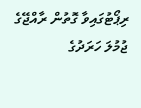ރިޕޯޓުގައިވާ ގޮތުން ރާއްޖޭގެ ޖުމުލަ ހަރަދުގެ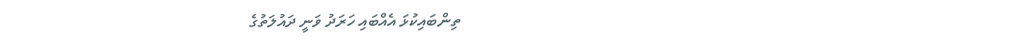ތިންބައިކުޅަ އެއްބައި ހަރަދު ވަނީ ދައުލަތުގެ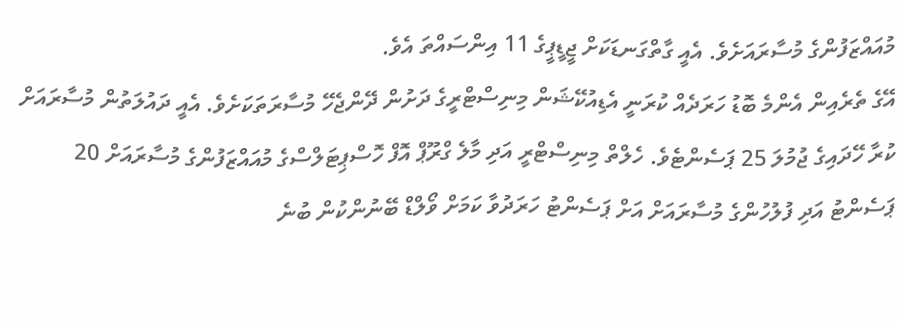މުއައްޒަފުންގެ މުސާރައަށެވެ. އެއީ ގާތްގަނޑަކަށް ޖީޑީޕީގެ 11 އިންސައްތަ އެވެ.
އޭގެ ތެރެއިން އެންމެ ބޮޑު ހަރަދެއް ކުރަނީ އެޑިއުކޭޝަން މިނިސްޓްރީގެ ދަށުން ދޭންޖެހޭ މުސާރަތަކަށެވެ. އެއީ ދައުލަތުން މުސާރައަށް ކުރާ ހޭދައިގެ ޖުމުލަ 25 ޕަސެންޓެވެ. ހެލްތް މިނިސްޓްރީ އަދި މާލެ ގްރޫޕް އޮފް ހޮސްޕިޓަލްސްގެ މުއައްޒަފުންގެ މުސާރައަށް 20 ޕަސެންޓު އަދި ފުލުހުންގެ މުސާރައަށް އަށް ޕަސެންޓު ހަރަދުވާ ކަމަށް ވޯލްޑް ބޭނުންކުން ބުނެ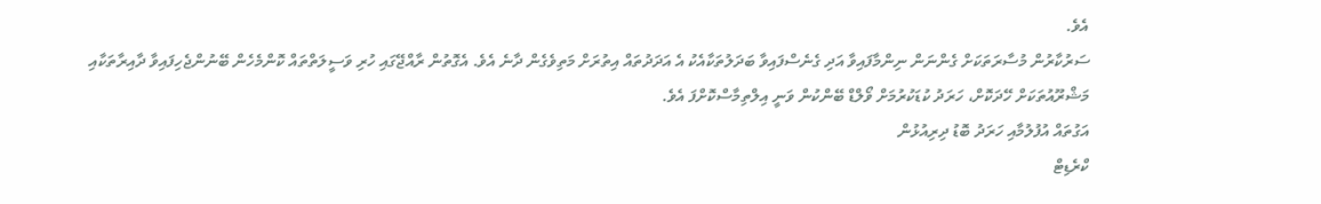އެވެ.
ސަރުކާރުން މުސާރަތަކަށް ގެންނަން ނިންމާފައިވާ އަދި ގެނެސްފައިވާ ބަދަލުތަކާއެކު އެ އަދަދުތައް އިތުރަށް މަތިވެގެން ދާނެ އެވެ. އެގޮތުން ރާއްޖޭގައި ހުރި ވަސީލަތްތައް ކޮންމެހެން ބޭނުންޖެހިފައިވާ ދާއިރާތަކާއި މަޝްރޫއުތަކަށް ހޭދަކޮށް، ހަރަދު ކުޑަކުރުމަށް ވޯލްޑް ބޭންކުން ވަނީ އިލްތިމާސްކޮށްފަ އެވެ.
އަގުތައް އުފުލުމާއި ހަރަދު ބޮޑު ދިރިއުޅުން
ކްރެޑިޓް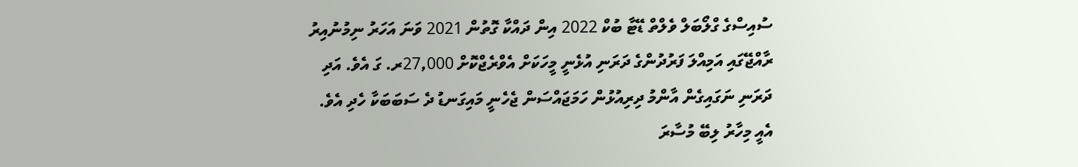ސުއިސްގެ ގްލޯބަލް ވެލްތް ޑޭޓާ ބުކް 2022 އިން ދައްކާ ގޮތުން 2021 ވަނަ އަހަރު ނިމުނުއިރު ރާއްޖޭގައި އަމިއްލަ ފަރުދުންގެ ދަރަނި އުޅެނީ މީހަކަށް އެވްރެޖްކޮށް 27,000ރ. ގަ އެވެ. އަދި ދަރަނި ނަގައިގެން އާންމު ދިރިއުޅުން ހަމަޖައްސަން ޖެހެނީ މައިގަނޑު ދެ ސަބަބަކާ ހެދި އެވެ.
އެއީ މިހާރު ލިބޭ މުސާރަ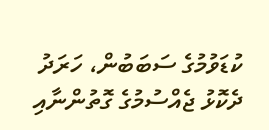ކުޑަވުމުގެ ސަބަބުން، ހަރަދު ދެކޮޅު ޖެއްސުމުގެ ގޮތުންނާއި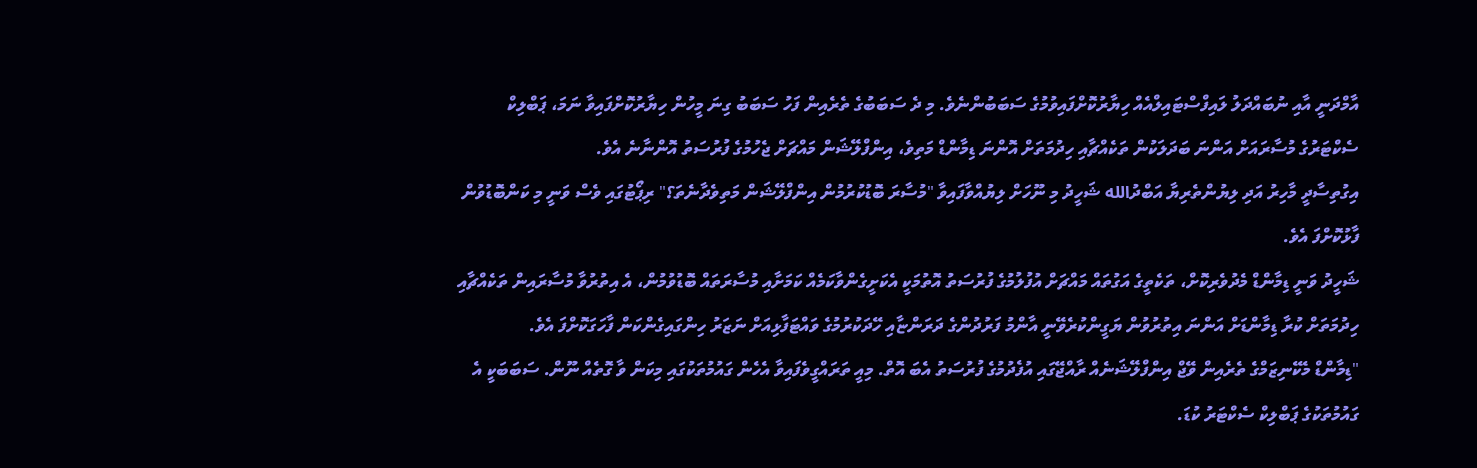އާމްދަނީ އާއި ނުބައްދަލު ލައިފްސްޓައިލްއެއް ހިޔާރުކޮށްފައިވުމުގެ ސަބަބުންނެވެ. މި ދެ ސަބަބުގެ ތެރެއިން ފަހު ސަބަބު ގިނަ މީހުން ހިޔާރުކޮށްފައިވާ ނަމަ، ޕަބްލިކް ސެކްޓަރުގެ މުސާރައަށް އަންނަ ބަދަލަކުން ތަކެއްޗާއި ހިދުމަތަށް އޮންނަ ޑިމާންޑް މަތިވެ، އިންފްލޭޝަން މައްޗަށް ޖެހުމުގެ ފުރުސަތު އޮންނާނެ އެވެ.
އިގުތިސާދީ މާހިރު އަދި ލިޔުންތެރިޔާ އަބްދުالله ޝަހީދު މި ނޫހަށް ލިޔުއްވާފައިވާ "މުސާރަ ބޮޑުކުރުމުން އިންފްލޭޝަން މަތިވެދާނެތަ؟" ރިޕޯޓުގައި ވެސް ވަނީ މި ކަންބޮޑުވުން ފާޅުކޮށްފަ އެވެ.
ޝަހީދު ވަނީ ޑިމާންޑް މެދުވެރިކޮށް، ތަކެތީގެ އަގުތައް މައްޗަށް އުފުލުމުގެ ފުރުސަތު އޮތުމަކީ އެކަށީގެންވާކަމެއް ކަމަށާއި މުސާރަތައް ބޮޑުވުމުން، އެ އިތުރުވާ މުސާރައިން ތަކެއްޗާއި ހިދުމަތަށް ކުރާ ޑިމާންޑަށް އަންނަ އިތުރުވުން ޔަގީންކުރެވޭނީ އާންމު ފަރުދުންގެ ދަރަންޏާއި ހޭދަކުރުމުގެ ވައްޓަފާޅިއަށް ނަޒަރު ހިންގައިގެންކަން ފާހަގަކޮށްފަ އެވެ.
"ޑިމާންޑް މެކޭނިޒަމްގެ ތެރެއިން ވޭޖް އިންފްލޭޝަނެއް ރާއްޖޭގައި އުފެދުމުގެ ފުރުސަތު އެބަ އޮތް. މިއީ ތަރައްގީވެފައިވާ އެހެން ގައުމުތަކުގައި މިކަން ވާ ގޮތެއް ނޫން. ސަބަބަކީ އެ ގައުމުތަކުގެ ޕަބްލިކް ސެކްޓަރު ކުޑަ.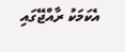އެކަމަކު ރާއްޖޭގައި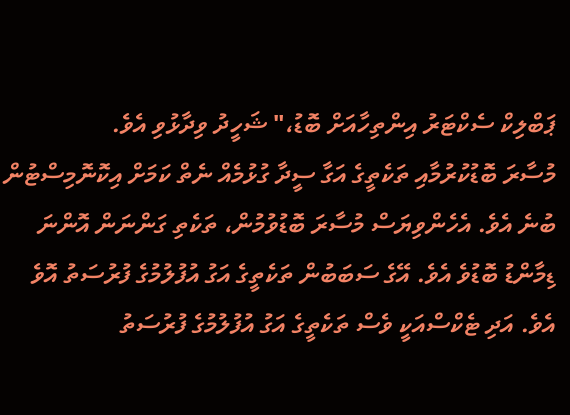ޕަބްލިކް ސެކްޓަރު އިންތިހާއަށް ބޮޑު،" ޝަހީދު ވިދާޅުވި އެވެ.
މުސާރަ ބޮޑުކުރުމާއި ތަކެތީގެ އަގާ ސީދާ ގުޅުމެއް ނެތް ކަމަށް އިކޮނޮމިސްޓުން ބުނެ އެވެ. އެހެންވިޔަސް މުސާރަ ބޮޑުވުމުން، ތަކެތި ގަންނަން އޮންނަ ޑިމާންޑު ބޮޑުވެ އެވެ. އޭގެ ސަބަބުން ތަކެތީގެ އަގު އުފުލުމުގެ ފުރުސަތު އޮވެ އެވެ. އަދި ޓެކްސްއަކީ ވެސް ތަކެތީގެ އަގު އުފުލުމުގެ ފުރުސަތު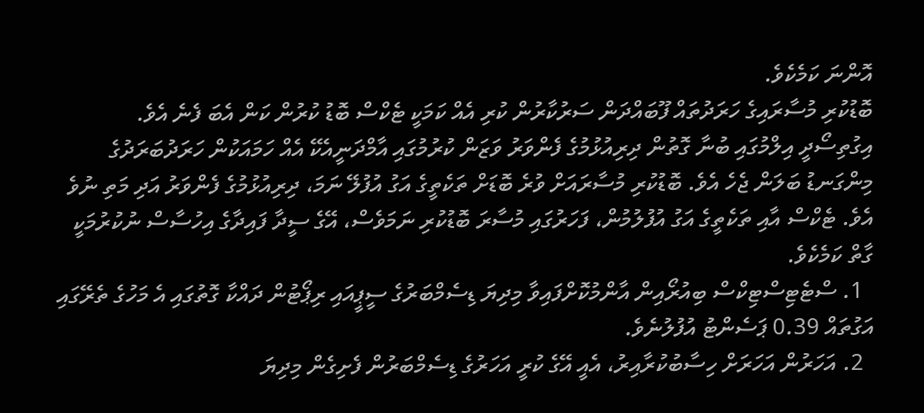އޮންނަ ކަމެކެވެ.
ބޮޑުކުރި މުސާރައިގެ ހަރަދުތައް ފޫބައްދަން ސަރުކާރުން ކުރި އެއް ކަމަކީ ޓެކްސް ބޮޑު ކުރުން ކަން އެބަ ފެނެ އެވެ.
އިގުތިސޯދީ އިލްމުގައި ބުނާ ގޮތުން ދިރިއުޅުމުގެ ފެންވަރު ވަޒަން ކުރުމުގައި އާމްދަނީއެކޭ އެއް ހަމައަކުން ހަރަދުބަރަދުގެ މިންގަނޑު ބަލަން ޖެހެ އެވެ. ބޮޑުކުރި މުސާރައަށް ވުރެ ބޮޑަށް ތަކެތީގެ އަގު އުފުލޭ ނަމަ، ދިރިއުޅުމުގެ ފެންވަރު އަދި މަތި ނުވެ އެވެ. ޓެކްސް އާއި ތަކެތީގެ އަގު އުފުލުމުން، ފަހަރުގައި މުސާރަ ބޮޑުކުރި ނަމަވެސް، އޭގެ ސީދާ ފައިދާގެ އިހުސާސް ނުކުރުމަކީ ގާތް ކަމެކެވެ.
  1. ސްޓެޓިސްޓިކްސް ބިއުރޯއިން އާންމުކޮށްފައިވާ މިދިޔަ ޑިސެމްބަރުގެ ސީޕީއައި ރިޕޯޓުން ދައްކާ ގޮތުގައި އެ މަހުގެ ތެރޭގައި އަގުތައް 0.39 ޕަސެންޓު އުފުލުނެވެ.
  2. އަހަރުން އަހަރަށް ހިސާބުކުރާއިރު، އެއީ އޭގެ ކުރީ އަހަރުގެ ޑިސެމްބަރުން ފެށިގެން މިދިޔަ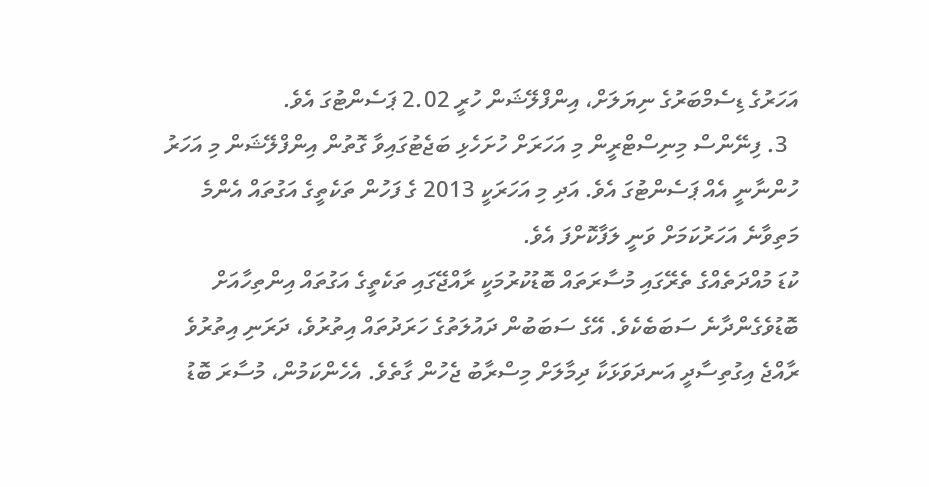އަހަރުގެ ޑިސެމްބަރުގެ ނިޔަލަށް، އިންފްލޭޝަން ހުރީ 2.02 ޕަސެންޓުގަ އެވެ.
  3. ފިނޭންސް މިނިސްޓްރީން މި އަހަރަށް ހުށަހެޅި ބަޖެޓުގައިވާ ގޮތުން އިންފްލޭޝަން މި އަހަރު ހުންނާނީ އެއް ޕަސެންޓުގަ އެވެ. އަދި މި އަހަރަކީ 2013 ގެ ފަހުން ތަކެތީގެ އަގުތައް އެންމެ މަތިވާނެ އަހަރުކަމަށް ވަނީ ލަފާކޮށްފަ އެވެ.
ކުޑަ މުއްދަތެއްގެ ތެރޭގައި މުސާރަތައް ބޮޑުކުރުމަކީ ރާއްޖޭގައި ތަކެތީގެ އަގުތައް އިންތިހާއަށް ބޮޑުވެގެންދާނެ ސަބަބެކެވެ. އޭގެ ސަބަބުން ދައުލަތުގެ ހަރަދުތައް އިތުރުވެ، ދަރަނި އިތުރުވެ ރާއްޖެ އިގުތިސާދީ އަނދަވަޅަކާ ދިމާލަށް މިސްރާބު ޖެހުން ގާތެވެ. އެހެންކަމުން، މުސާރަ ބޮޑު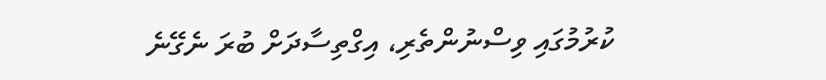ކުރުމުގައި ވިސްނުންތެރި، އިގްތިސާދަށް ބުރަ ނެގޭނެ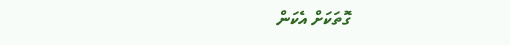ގޮތަކަށް އެކަން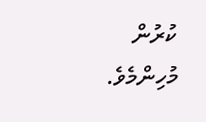ކުރުން މުހިންމެވެ.